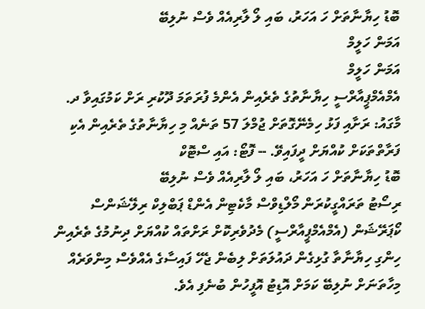ބޮޑު ހިޔާނާތަށް ހަ އަހަރު، ބައި ލޯ ލާރިއެއް ވެސް ނުލިބޭ
އަމަން ހަލީމް
އަމަން ހަލީމް
އެމްއެމްޕީއާރްސީ ހިޔާނާތުގެ ތެރެއިން އެންމެ ފުރަތަމަ ދޫކުރި ރަށް ކަމުގައިވާ ދ. މާގައު: ރަށާއި ފަޅު ހިމެނޭގޮތަށް ޖުމްލަ 57 ތަނެއް މި ހިޔާނާތުގެ ތެރެއިން އެކި ފަރާތްތަކަށް ކުއްޔަށް ދީފައިވޭ. -- ފޮޓޯ: އައި ސްޓޮކް
ބޮޑު ހިޔާނާތަށް ހަ އަހަރު، ބައި ލޯ ލާރިއެއް ވެސް ނުލިބޭ
ރިސޯޓު ތަރައްގީކުރަން މޯލްޑިވްސް މާކެޓިން އެންޑް ޕަބްލިކް ރިލޭޝަންސް ކޯޕަރޭޝަން (އެމްއެމްޕީއާރްސީ) މެދުވެރިކޮށް ރަށްތައް ކުއްޔަށް ދިނުމުގެ ތެރެއިން ހިންގި ހިޔާނާތާ ގުޅިގެން ދައުލަތަށް ލިބެން ޖެހޭ ފައިސާގެ އެއްވެސް މިންވަރެއް މިހާތަނަށް ނުލިބޭ ކަމަށް އޮޑިޓު އޮފީހުން ބުނެފި އެވެ.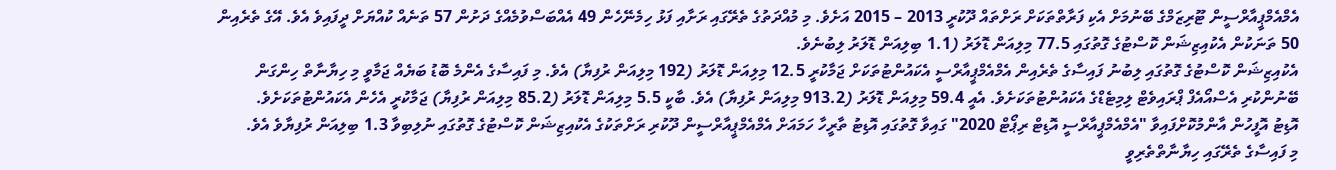އެމްއެމްޕީއާރްސީން ޓޫރިޒަމްގެ ބޭނުމަށް އެކި ފަރާތްތަކަށް ރަށްތައް ދޫކުރީ 2013 – 2015 އަށެވެ. މި މުއްދަތުގެ ތެރޭގައި ރަށާއި ފަޅު ހިމެނޭހެން 49 އެއްބަސްވުމެއްގެ ދަށުން 57 ތަނެއް ކުއްޔަށް ދީފައިވެ އެވެ. އޭގެ ތެރެއިން 50 ތަނަކުން އެކުއިޒިޝަން ކޮސްޓުގެ ގޮތުގައި 77.5 މިލިއަން ޑޮލަރު (1.1 ބިލިއަން ޑޮލަރު ލިބުނެވެ.
އެކުއިޒިޝަން ކޮސްޓުގެ ގޮތުގައި ލިބުނު ފައިސާގެ ތެރެއިން އެމްއެމްޕީއާރްސީ އެކައުންޓުތަކަށް ޖަމާކުރީ 12.5 މިލިއަން ޑޮލަރު (192 މިލިއަން ރުފިޔާ) އެވެ. މި ފައިސާގެ އެންމެ ބޮޑު ބަޔެއް ޖަމާވީ މި ހިޔާނާތް ހިންގަން ބޭނުންކުރި އެސްއޯއެފް ޕްރައިވެޓް ލިމިޓެޑްގެ އެކައުންޓުތަކަށެވެ. އެއީ 59.4 މިލިއަން ޑޮލަރު (913.2 މިލިއަން ރުފިޔާ) އެވެ. ބާކީ 5.5 މިލިއަން ޑޮލަރު (85.2 މިލިއަން ރުފިޔާ) ޖަމާކުރީ އެހެން އެކައުންޓުތަކަށެވެ.
އޮޑިޓު އޮފީހުން އާންމުކޮށްފައިވާ "އެމްއެމްޕީއާރްސީ އޮޑިޓް ރިޕޯޓް 2020" ގައިވާ ގޮތުގައި އޮޑިޓު ތާރީހާ ހަމައަށް އެމްއެމްޕީއާރްސީން ދޫކުރި ރަށްތަކުގެ އެކުއިޒިޝަން ކޮސްޓުގެ ގޮތުގައި ނުލިބިވާ 1.3 ބިލިއަން ރުފިޔާވެ އެވެ.
މި ފައިސާގެ ތެރޭގައި ހިޔާނާތްތެރިވީ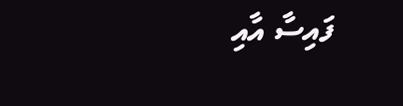ފައިސާ އާއި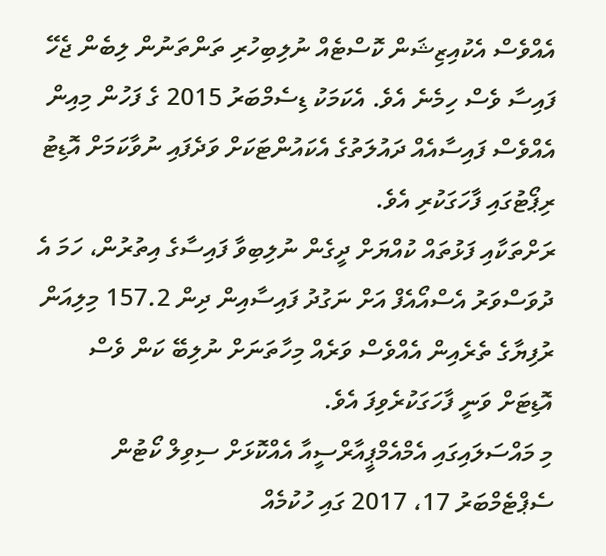އެއްވެސް އެކުއިޒިޝަން ކޮސްޓެއް ނުލިބިހުރި ތަންތަނުން ލިބެން ޖެހޭ ފައިސާ ވެސް ހިމެނެ އެވެ. އެކަމަކު ޑިސެމްބަރު 2015 ގެ ފަހުން މިއިން އެއްވެސް ފައިސާއެއް ދައުލަތުގެ އެކައުންޓަކަށް ވަދެފައި ނުވާކަމަށް އޮޑިޓު ރިޕޯޓުގައި ފާހަގަކުރި އެވެ.
ރަށްތަކާއި ފަޅުތައް ކުއްޔަށް ދީގެން ނުލިބިވާ ފައިސާގެ އިތުރުން، ހަމަ އެ ދުވަސްވަރު އެސްއޯއެފް އަށް ނަގުދު ފައިސާއިން ދިން 157.2 މިލިއަން ރުފިޔާގެ ތެރެއިން އެއްވެސް ވަރެއް މިހާތަނަށް ނުލިބޭ ކަން ވެސް އޮޑިޓަށް ވަނީ ފާހަގަކުރެވިފަ އެވެ.
މި މައްސަލައިގައި އެމްއެމްޕީއާރްސީއާ އެއްކޮޅަށް ސިވިލް ކޯޓުން ސެޕްޓެމްބަރު 17، 2017 ގައި ހުކުމެއް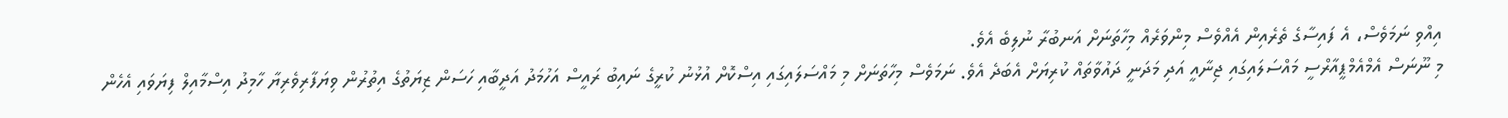އިއްވި ނަމަވެސް، އެ ފައިސާގެ ތެރެއިން އެއްވެސް މިންވަރެއް މިހާތަނަށް އަނބުރާ ނުލިބެ އެވެ.
މި ނޫނަސް އެމްއެމްޕީއާރްސީ މައްސަލައިގައި ޖިނާއީ އަދި މަދަނީ ދައުވާތައް ކުރިޔަށް އެބަދެ އެވެ. ނަމަވެސް މިހާތަނަށް މި މައްސަލައިގައި އިސްކޮށް އުޅުނު ކުރީގެ ނައިބު ރައީސް އަހުމަދު އަދީބާއި ހަސަން ޒިޔަތުގެ އިތުރުން ވިޔަފާރިވެރިޔާ ހާމިދު އިސްމާއިލް ފިޔަވައި އެހެން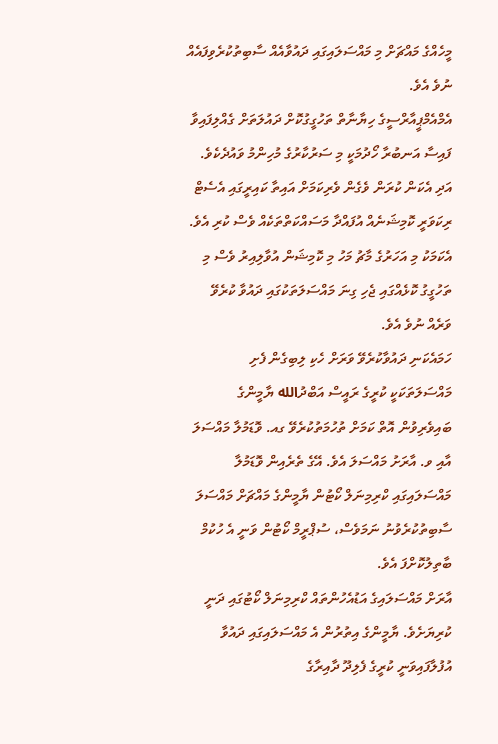މީހެއްގެ މައްޗަށް މި މައްސަލައިގައި ދައުވާއެއް ސާބިތުކުރެވިފައެއް ނުވެ އެވެ.
އެމްއެމްޕީއާރްސީގެ ހިޔާނާތް ތަހުގީގުކޮށް ދައުލަތަށް ގެއްލިފައިވާ ފައިސާ އަނބުރާ ހޯދުމަކީ މި ސަރުކާރުގެ މުހިންމު ވައުދެކެވެ. އަދި އެކަން ކުރަން ވެގެން ވެރިކަމަށް އައިތާ ކައިރީގައި އެސެޓް ރިކަވަރީ ކޮމިޝަނެއް އުފައްދާ މަސައްކަތްތަކެއް ވެސް ކުރި އެވެ. އެކަމަކު މި އަހަރުގެ މާޗު މަހު މި ކޮމިޝަން އުވާލިއިރު ވެސް މި ތަހުގީގު ކޮޅެއްގައި ޖެހި ގިނަ މައްސަލަތަކުގައި ދައުވާ ކުރެވޭ ވަރެއް ނުވެ އެވެ.
ހަމައެކަނި ދައުވާކުރެވޭ ވަރަށް ހެކި ލިބިގެން ފެށި މައްސަލަތަކަކީ ކުރީގެ ރައީސް އަބްދުالله ޔާމީންގެ ބައިވެރިވުން އޮތް ކަމަށް ތުހުމަތުކުރެވޭ ގއ. ވޮޑަމުލާ މައްސަލަ އާއި ވ. އާރަށު މައްސަލަ އެވެ. އޭގެ ތެރެއިން ވޮޑަމުލާ މައްސަލައިގައި ކްރިމިނަލް ކޯޓުން ޔާމީންގެ މައްޗަށް މައްސަލަ ސާބިތުކުރެވުނު ނަމަވެސް، ސުޕްރީމް ކޯޓުން ވަނީ އެ ހުކުމް ބާތިލުކޮށްފަ އެވެ.
އާރަށް މައްސަލައިގެ އަޑުއެހުންތައް ކްރިމިނަލް ކޯޓުގައި ދަނީ ކުރިޔަށެވެ. ޔާމީންގެ އިތުރުން އެ މައްސަލައިގައި ދައުވާ އުފުލާފައިވަނީ ކުރީގެ ފެލިދޫ ދާއިރާގެ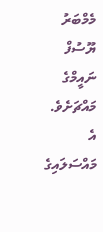މެމްބަރު ޔޫސުފް ނައީމްގެ މައްޗަށެވެ. އެ މައްސަލައިގެ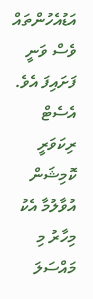އަޑުއެހުންތައް ވެސް ވަނީ ފަށައިފަ އެވެ.
އެސެޓް ރިކަވަރީ ކޮމިޝަން އުވާލުމާ އެކު މިހާރު މި މައްސަލަ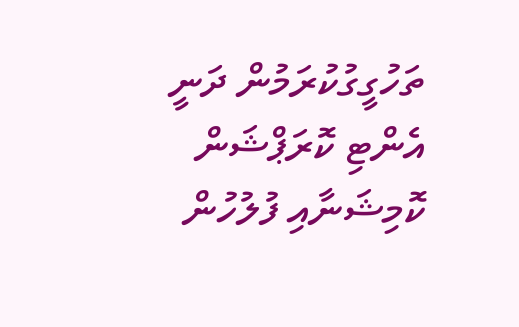ތަހުގީގުކުރަމުން ދަނީ އެންޓި ކޮރަޕްޝަން ކޮމިޝަނާއި ފުލުހުން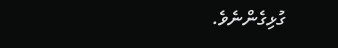ގުޅިގެންނެވެ.